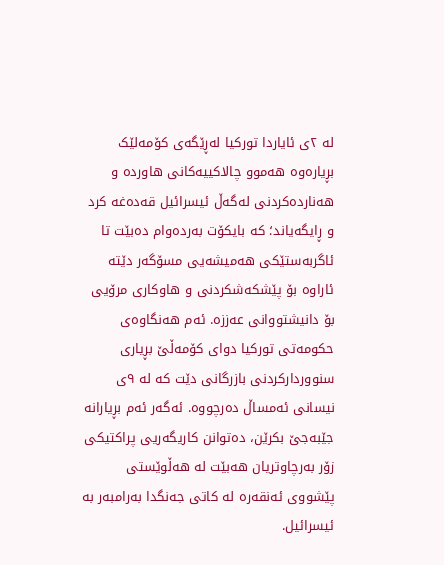لە ٢ی ئایاردا تورکیا لەڕێگەی کۆمەلێک بڕیارەوە هەموو چالاکییەکانی هاوردە و هەناردەکردنی لەگەڵ ئیسرائیل قەدەغە کرد و ڕایگەیاند؛ کە بایکۆت بەردەوام دەبێت تا ئاگربەستێکی هەمیشەیی مسۆگەر دێتە ئاراوە بۆ پێشکەشکردنی و هاوکاری مرۆیی بۆ دانیشتووانی عەززە. ئەم هەنگاوەی حکومەتی تورکیا دوای کۆمەڵێ بڕیاری سنووردارکردنی بازرگانی دێت کە لە ٩ی نیسانی ئەمساڵ دەرچووە. ئەگەر ئەم بڕیارانە جێبەجێ بکرێن، دەتوانن کاریگەریی پراکتیکی زۆر بەرچاوتریان هەبێت لە هەڵوێستی پێشووی ئەنقەرە لە کاتی جەنگدا بەرامبەر بە ئیسرائیل.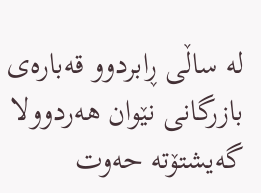لە ساڵی ڕابردوو قەبارەی بازرگانی نێوان هەردوولا گەیشتۆتە حەوت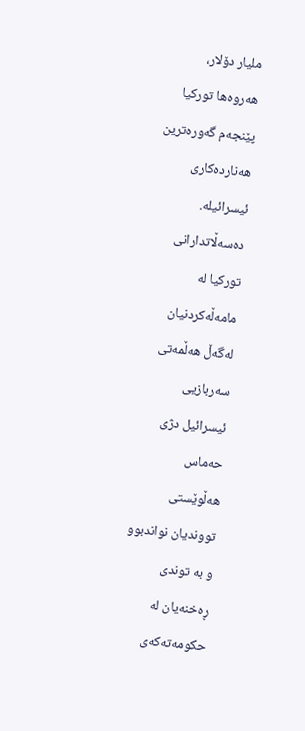ملیار دۆلار، هەروەها تورکیا پێنجەم گەورەترین هەناردەکاری ئیسرائیلە. دەسەڵاتدارانی تورکیا لە مامەڵەکردنیان لەگەڵ هەڵمەتی سەربازیی ئیسرائیل دژی حەماس هەڵوێستی تووندیان نواندبوو و بە توندی ڕەخنەیان لە حکومەتەکەی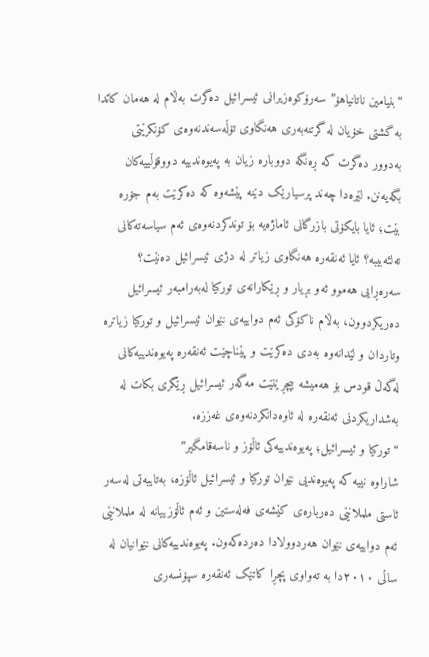“بنیامین ناتانیاهۆ” سەرۆکوەزیرانی ئیسرائیل دەگرت بەڵام لە هەمان کاتدا بە گشتی خۆیان لە گرتنەبەری هەنگاوی تۆڵەسەندنەوەی کۆنکرێتی بەدوور دەگرت کە ڕەنگە دووبارە زیان بە پەیوەندییە دووقۆڵییەکان بگەیەنن. لێرەدا چەند پرسیارێک دێنە پێشەوە کە دەکرێت بەم جۆرە بێت؛ ئایا بایکۆتی بازرگانی ئاماژەیە بۆ توندکردنەوەی ئەم سیاسەتەکانی تەلئەبیبە؟ ئایا ئەنقەرە هەنگاوی زیاتر لە دژی ئیسرائیل دەنێت؟
سەرەڕایی هەموو ئەو بڕیار و ڕێکارانەی تورکیا لەبەرامبەر ئیسرائیل دەریکردوون، بەڵام ناکۆکی ئەم دواییەی نێوان ئیسرائیل و تورکیا زیاترە وتاردان و لێدانەوە بەدی دەکرێت و پێناچێت ئەنقەرە پەیوەندییەکانی لەگەڵ قودس بۆ هەمیشە بپچڕێنێت مەگەر ئیسرائیل ڕێگری بکات لە بەشداریکردنی ئەنقەرە لە ئاوەدانکردنەوەی غەززە.
“تورکیا و ئیسرائیل؛ پەیوەندییەکی ئاڵۆز و ناسەقامگیر”
شاراوە نییە کە پەیوەندیی نێوان تورکیا و ئیسرائیل ئاڵۆزە، بەتایبەتی لەسەر ئاستی ململانێی دەربارەی کێشەی فەلەستین و ئەم ئاڵۆزییانە لە ململانێی ئەم دواییەی نێوان هەردوولادا دەردەکەون. پەیوەندییەکانی نێوانیان لە ساڵی ٢٠١٠دا بە تەواوی پچڕا کاتێک ئەنقەرە سپۆنسەری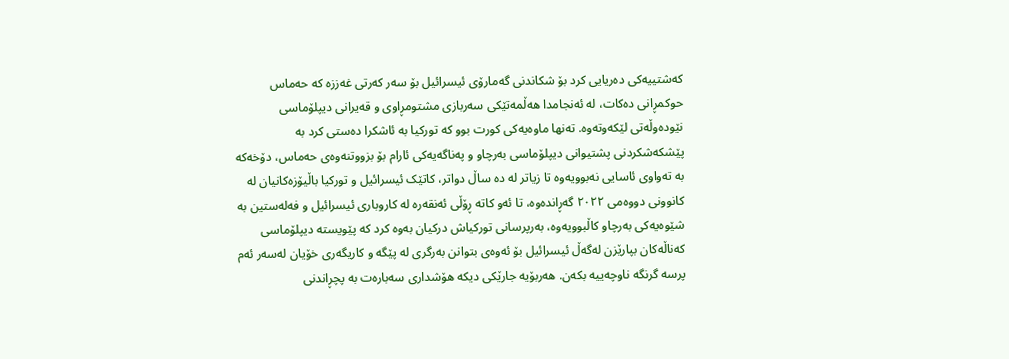کەشتییەکی دەریایی کرد بۆ شکاندنی گەمارۆی ئیسرائیل بۆ سەر کەرتی غەززە کە حەماس حوکمڕانی دەکات، لە ئەنجامدا هەڵمەتێکی سەربازی مشتومڕاوی و قەیرانی دیپلۆماسی نێودەوڵەتی لێکەوتەوە. تەنها ماوەیەکی کورت بوو کە تورکیا بە ئاشکرا دەستی کرد بە پێشکەشکردنی پشتیوانی دیپلۆماسی بەرچاو و پەناگەیەکی ئارام بۆ بزووتنەوەی حەماس، دۆخەکە بە تەواوی ئاسایی نەبوویەوە تا زیاتر لە دە ساڵ دواتر، کاتێک ئیسرائیل و تورکیا باڵیۆزەکانیان لە کانوونی دووەمی ٢٠٢٢ گەڕاندەوە، تا ئەو کاتە ڕۆڵی ئەنقەرە لە کاروباری ئیسرائیل و فەلەستین بە شێوەیەکی بەرچاو کاڵبوویەوە، بەرپرسانی تورکیاش درکیان بەوە کرد کە پێویستە دیپلۆماسی کەناڵەکان بپارێزن لەگەڵ ئیسرائیل بۆ ئەوەی بتوانن بەرگری لە پێگە و کاریگەری خۆیان لەسەر ئەم پرسە گرنگە ناوچەییە بکەن. هەربۆیە جارێکی دیکە هۆشداری سەبارەت بە پچڕاندنی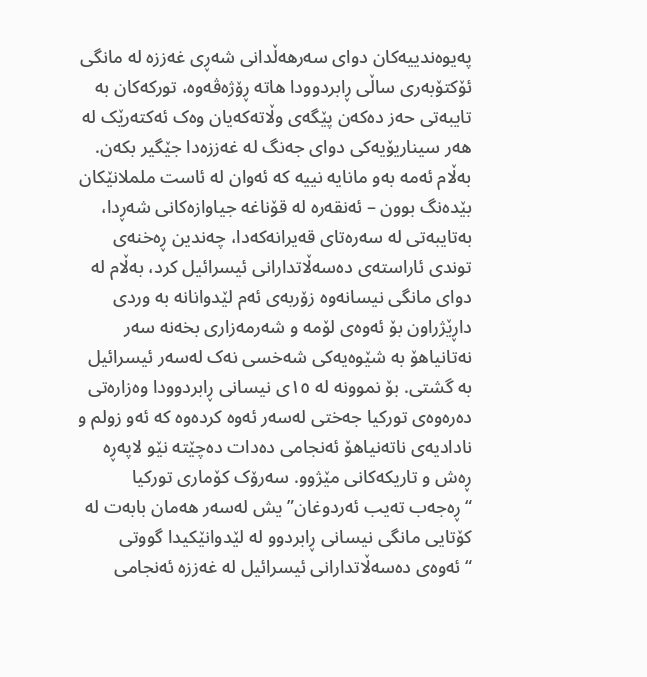پەیوەندییەکان دوای سەرهەڵدانی شەڕی غەززە لە مانگی ئۆکتۆبەری ساڵی ڕابردوودا هاتە ڕۆژەڤەوە، تورکەکان بە تایبەتی حەز دەکەن پێگەی وڵاتەکەیان وەک ئەکتەرێک لە هەر سیناریۆیەکی دوای جەنگ لە غەززەدا جێگیر بکەن.
بەڵام ئەمە بەو مانایە نییە کە ئەوان لە ئاست ململانێکان بێدەنگ بوون – ئەنقەرە لە قۆناغە جیاوازەکانی شەڕدا، بەتایبەتی لە سەرەتای قەیرانەکەدا، چەندین ڕەخنەی توندی ئاراستەی دەسەڵاتدارانی ئیسرائیل کرد، بەڵام لە دوای مانگی نیسانەوە زۆربەی ئەم لێدوانانە بە وردی داڕێژراون بۆ ئەوەی لۆمە و شەرمەزاری بخەنە سەر نەتانیاهۆ بە شێوەیەکی شەخسی نەک لەسەر ئیسرائیل بە گشتی. بۆ نموونە لە ١٥ی نیسانی ڕابردوودا وەزارەتی دەرەوەی تورکیا جەختی لەسەر ئەوە کردەوە کە ئەو زولم و نادادیەی ناتەنیاهۆ ئەنجامی دەدات دەچێتە نێو لاپەڕە ڕەش و تاریکەکانی مێژوو. سەرۆک کۆماری تورکیا “ڕەجەب تەیب ئەردوغان”یش لەسەر هەمان بابەت لە کۆتایی مانگی نیسانی ڕابردوو لە لێدوانێکیدا گووتی “ئەوەی دەسەڵاتدارانی ئیسرائیل لە غەززە ئەنجامی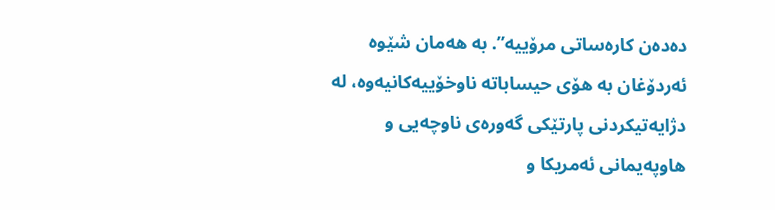دەدەن کارەساتی مرۆییە”. بە هەمان شێوە ئەردۆغان بە هۆی حیساباتە ناوخۆییەکانیەوە، لە دژایەتیکردنی پارتێکی گەورەی ناوچەیی و هاوپەیمانی ئەمریکا و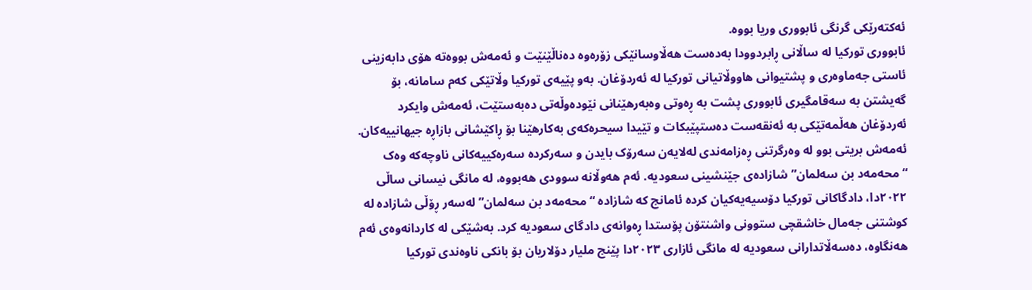ئەکتەرێکی گرنگی ئابووری وریا بووە.
ئابووری تورکیا لە ساڵانی ڕابردوودا بەدەست هەڵاوسانێکی زۆرەوە دەناڵێنێت و ئەمەش بووەتە هۆی دابەزینی ئاستی جەماوەری و پشتیوانی هاووڵاتیانی تورکیا لە ئەردۆغان. بەو پێیەی تورکیا وڵاتێکی کەم سامانە، بۆ گەیشتن بە سەقامگیری ئابووری پشت بە ڕەوتی وەبەرهێنانی نێودەوڵەتی دەبەستێت، ئەمەش وایکرد ئەردۆغان هەڵمەتێکی بە ئەنقەست دەستپێبکات و تێیدا سیحرەکەی بەکارهێنا بۆ ڕاکێشانی بازاڕە جیهانییەکان. ئەمەش بریتی بوو لە وەرگرتنی ڕەزامەندی لەلایەن سەرۆک بایدن و سەرکردە سەرەکییەکانی ناوچەکە وەک “محەمەد بن سەلمان” شازادەی جێنشینی سعودیە. ئەم هەوڵانە سوودی هەبووە، لە مانگی نیسانی ساڵی ٢٠٢٢دا، دادگاکانی تورکیا دۆسیەیەکیان کردە ئامانج کە شازادە “محەمەد بن سەلمان” لەسەر ڕۆڵی شازادە لە کوشتنی جەمال خاشقچی ستوونی واشنتۆن پۆستدا ڕەوانەی دادگای سعودیە کرد. بەشێکی لە کاردانەوەی ئەم هەنگاوە، دەسەڵاتدارانی سعودیە لە مانگی ئازاری ٢٠٢٣دا پێنج ملیار دۆلاریان بۆ بانکی ناوەندی تورکیا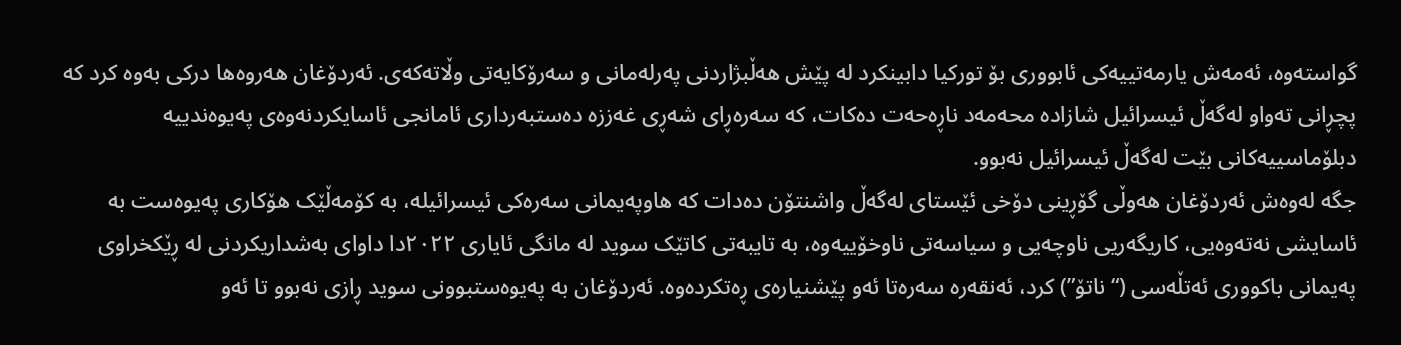گواستەوە، ئەمەش یارمەتییەکی ئابووری بۆ تورکیا دابینکرد لە پێش هەڵبژاردنی پەرلەمانی و سەرۆکایەتی وڵاتەکەی. ئەردۆغان هەروەها درکی بەوە کرد کە پچڕانی تەواو لەگەڵ ئیسرائیل شازادە محەمەد ناڕەحەت دەکات، کە سەرەڕای شەڕی غەززە دەستبەرداری ئامانجی ئاسایکردنەوەی پەیوەندییە دبلۆماسییەکانی بێت لەگەڵ ئیسرائیل نەبوو.
جگە لەوەش ئەردۆغان هەوڵی گۆڕینی دۆخی ئێستای لەگەڵ واشنتۆن دەدات کە هاوپەیمانی سەرەکی ئیسرائیلە، بە کۆمەڵێک هۆکاری پەیوەست بە ئاسایشی نەتەوەیی، کاریگەریی ناوچەیی و سیاسەتی ناوخۆییەوە، بە تایبەتی کاتێک سوید لە مانگی ئایاری ٢٠٢٢دا داوای بەشداریکردنی لە ڕێکخراوی پەیمانی باکووری ئەتڵەسی (“ناتۆ”) کرد، ئەنقەرە سەرەتا ئەو پێشنیارەی ڕەتکردەوە. ئەردۆغان بە پەیوەستبوونی سوید ڕازی نەبوو تا ئەو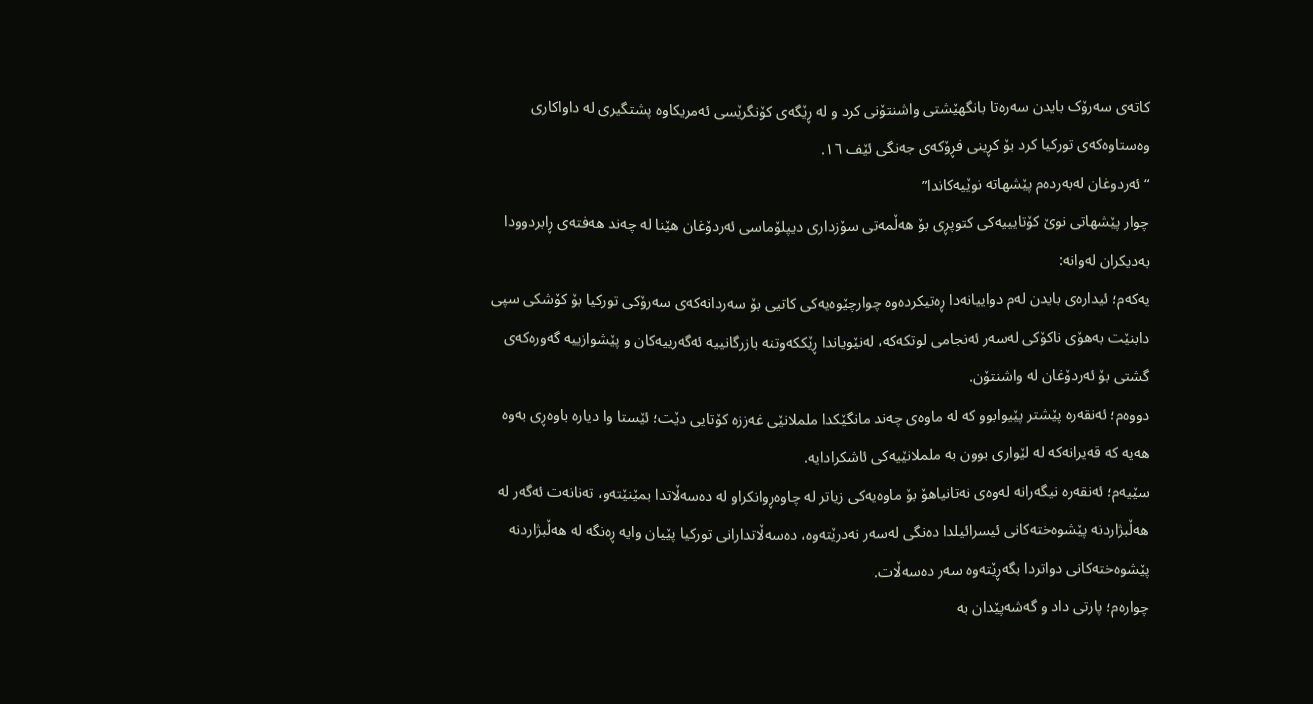کاتەی سەرۆک بایدن سەرەتا بانگهێشتی واشنتۆنی کرد و لە ڕێگەی کۆنگرێسی ئەمریکاوە پشتگیری لە داواکاری وەستاوەکەی تورکیا کرد بۆ کڕینی فڕۆکەی جەنگی ئێف ١٦.
“ئەردوغان لەبەردەم پێشهاتە نوێیەکاندا”
چوار پێشهاتی نوێ کۆتایییەکی کتوپڕی بۆ هەڵمەتی سۆزداری دیپلۆماسی ئەردۆغان هێنا لە چەند هەفتەی ڕابردوودا بەدیکران لەوانە:
یەکەم؛ ئیدارەی بایدن لەم دواییانەدا ڕەتیکردەوە چوارچێوەیەکی کاتیی بۆ سەردانەکەی سەرۆکی تورکیا بۆ کۆشکی سپی دابنێت بەهۆی ناکۆکی لەسەر ئەنجامی لوتکەکە، لەنێویاندا ڕێککەوتنە بازرگانییە ئەگەرییەکان و پێشوازییە گەورەکەی گشتی بۆ ئەردۆغان لە واشنتۆن.
دووەم؛ ئەنقەرە پێشتر پێیوابوو کە لە ماوەی چەند مانگێکدا ململانێی غەززە کۆتایی دێت؛ ئێستا وا دیارە باوەڕی بەوە هەیە کە قەیرانەکە لە لێواری بوون بە ململانێیەکی ئاشکرادایە.
سێیەم؛ ئەنقەرە نیگەرانە لەوەی نەتانیاهۆ بۆ ماوەیەکی زیاتر لە چاوەڕوانکراو لە دەسەڵاتدا بمێنێتەو، تەنانەت ئەگەر لە هەڵبژاردنە پێشوەختەکانی ئیسرائیلدا دەنگی لەسەر نەدرێتەوە، دەسەڵاتدارانی تورکیا پێیان وایە ڕەنگە لە هەڵبژاردنە پێشوەختەکانی دواتردا بگەڕێتەوە سەر دەسەڵات.
چوارەم؛ پارتی داد و گەشەپێدان بە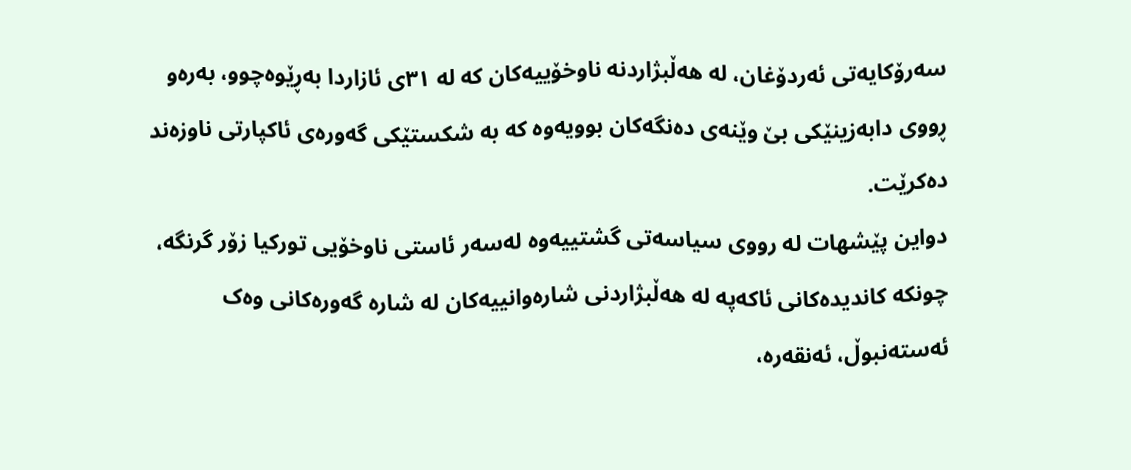سەرۆکایەتی ئەردۆغان، لە هەڵبژاردنە ناوخۆییەکان کە لە ٣١ی ئازاردا بەڕێوەچوو، بەرەو ڕووی دابەزینێکی بێ وێنەی دەنگەکان بوویەوە کە بە شکستێکی گەورەی ئاکپارتی ناوزەند دەکرێت.
دواین پێشهات لە رووی سیاسەتی گشتییەوە لەسەر ئاستی ناوخۆیی تورکیا زۆر گرنگە، چونکە کاندیدەکانی ئاکەپە لە هەڵبژاردنی شارەوانییەکان لە شارە گەورەکانی وەک ئەستەنبوڵ، ئەنقەرە،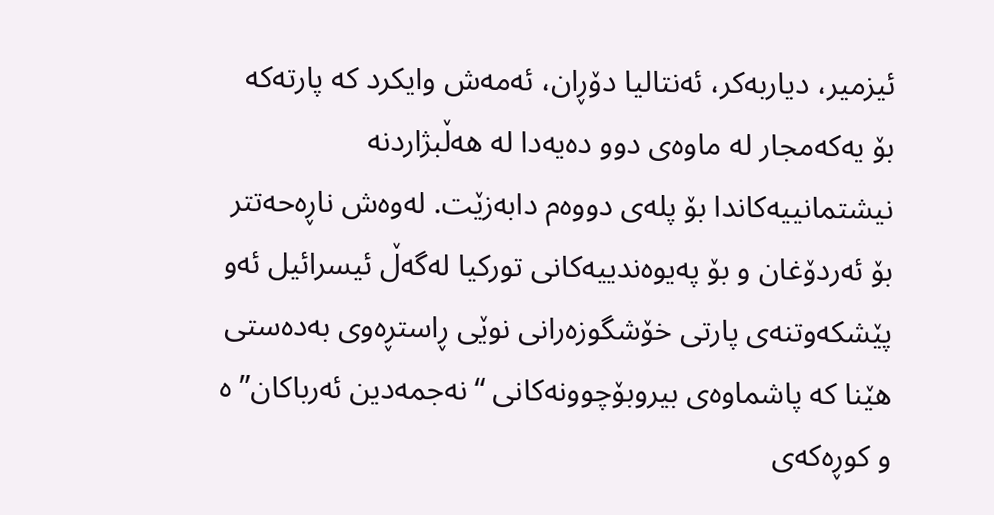ئیزمیر، دیاربەکر، ئەنتالیا دۆڕان، ئەمەش وایکرد کە پارتەکە بۆ یەکەمجار لە ماوەی دوو دەیەدا لە هەڵبژاردنە نیشتمانییەکاندا بۆ پلەی دووەم دابەزێت. لەوەش ناڕەحەتتر بۆ ئەردۆغان و بۆ پەیوەندییەکانی تورکیا لەگەڵ ئیسرائیل ئەو پێشکەوتنەی پارتی خۆشگوزەرانی نوێی ڕاستڕەوی بەدەستی هێنا کە پاشماوەی بیروبۆچوونەکانی “نەجمەدین ئەرباکان”ە و کوڕەکەی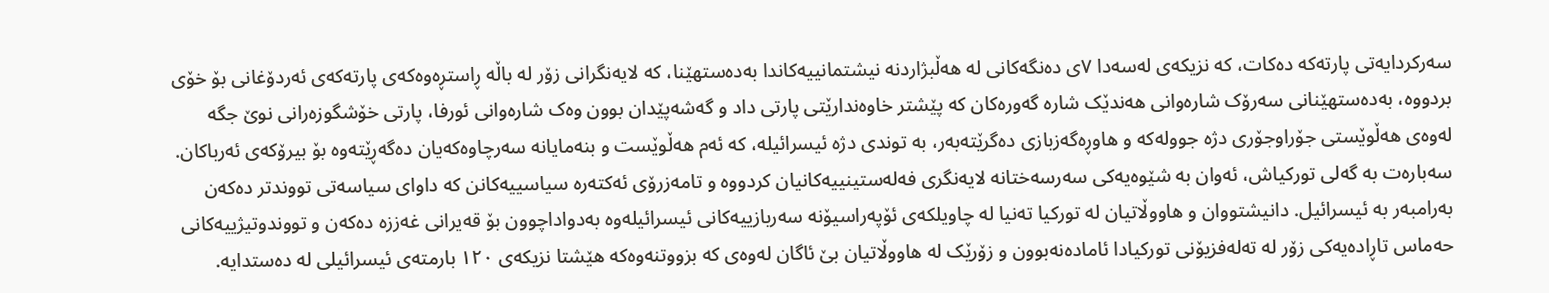سەرکردایەتی پارتەکە دەکات، کە نزیکەی لەسەدا ٧ی دەنگەکانی لە هەڵبژاردنە نیشتمانییەکاندا بەدەستهێنا، کە لایەنگرانی زۆر لە باڵە ڕاستڕەوەکەی پارتەکەی ئەردۆغانی بۆ خۆی بردووە، بەدەستهێنانی سەرۆک شارەوانی هەندێک شارە گەورەکان کە پێشتر خاوەندارێتی پارتی داد و گەشەپێدان بوون وەک شارەوانی ئورفا، پارتی خۆشگوزەرانی نوێ جگە لەوەی هەڵوێستی جۆراوجۆری دژە جوولەکە و هاوڕەگەزبازی دەگرێتەبەر، بە توندی دژە ئیسرائیلە، کە ئەم هەڵوێست و بنەمایانە سەرچاوەکەیان دەگەڕێتەوە بۆ بیرۆکەی ئەرباکان.
سەبارەت بە گەلی تورکیاش، ئەوان بە شێوەیەکی سەرسەختانە لایەنگری فەلەستینییەکانیان کردووە و تامەزرۆی ئەکتەرە سیاسییەکانن کە داوای سیاسەتی تووندتر دەکەن بەرامبەر بە ئیسرائیل. دانیشتووان و هاووڵاتیان لە تورکیا تەنیا لە چاویلکەی ئۆپەراسیۆنە سەربازییەکانی ئیسرائیلەوە بەدواداچوون بۆ قەیرانی غەززە دەکەن و تووندوتیژییەکانی حەماس تاڕادەیەکی زۆر لە تەلەفزیۆنی تورکیادا ئامادەنەبوون و زۆرێک لە هاووڵاتیان بێ ئاگان لەوەی کە بزووتنەوەکە هێشتا نزیکەی ١٢٠ بارمتەی ئیسرائیلی لە دەستدایە.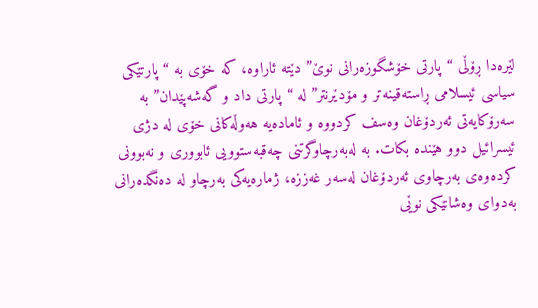لێرەدا ڕۆڵی “پارتی خۆشگوزەرانی نوێ” دێتە ئاراوە، کە خۆی بە “پارتێکی سیاسی ئیسلامی ڕاستەقینەتر و مۆدێرنتر” لە “پارتی داد و گەشەپێدان” بە سەرۆکایەتی ئەردۆغان وەسف کردووە و ئامادەیە هەوڵەکانی خۆی لە دژی ئیسرائیل دوو هێندە بکات. بە لەبەرچاوگرتنی چەقبەستوویی ئابووری و نەبوونی کردەوەی بەرچاوی ئەردۆغان لەسەر غەززە، ژمارەیەکی بەرچاو لە دەنگدەرانی بەدوای وەشانێکی نوێی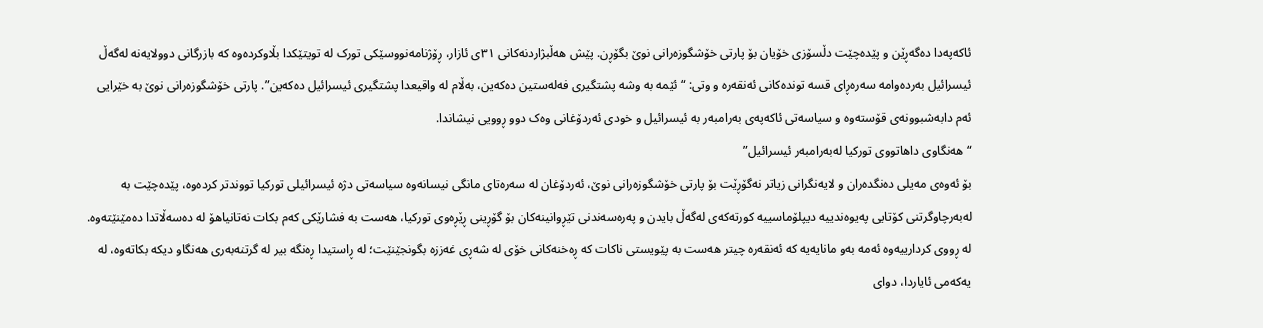ئاکەپەدا دەگەڕێن و پێدەچێت دڵسۆزی خۆیان بۆ پارتی خۆشگوزەرانی نوێ بگۆڕن. پێش هەڵبژاردنەکانی ٣١ی ئازار، ڕۆژنامەنووسێکی تورک لە تویتێکدا بڵاوکردەوە کە بازرگانی دوولایەنە لەگەڵ ئیسرائیل بەردەوامە سەرەڕای قسە توندەکانی ئەنقەرە و وتی: “ئێمە بە وشە پشتگیری فەلەستین دەکەین، بەڵام لە واقیعدا پشتگیری ئیسرائیل دەکەین”. پارتی خۆشگوزەرانی نوێ بە خێرایی ئەم دابەشبوونەی قۆستەوە و سیاسەتی ئاکەپەی بەرامبەر بە ئیسرائیل و خودی ئەردۆغانی وەک دوو ڕوویی نیشاندا.
“هەنگاوی داهاتووی تورکیا لەبەرامبەر ئیسرائیل”
بۆ ئەوەی مەیلی دەنگدەران و لایەنگرانی زیاتر نەگۆڕێت بۆ پارتی خۆشگوزەرانی نوێ، ئەردۆغان لە سەرەتای مانگی نیسانەوە سیاسەتی دژە ئیسرائیلی تورکیا تووندتر کردەوە، پێدەچێت بە لەبەرچاوگرتنی کۆتایی پەیوەندییە دیپلۆماسییە کورتەکەی لەگەڵ بایدن و پەرەسەندنی تێڕوانینەکان بۆ گۆڕینی ڕێڕەوی تورکیا، هەست بە فشارێکی کەم بکات نەتانیاهۆ لە دەسەڵاتدا دەمێنێتەوە. لە ڕووی کردارییەوە ئەمە بەو مانایەیە کە ئەنقەرە چیتر هەست بە پێویستی ناکات کە ڕەخنەکانی خۆی لە شەڕی غەززە بگونجێنێت؛ لە ڕاستیدا ڕەنگە بیر لە گرتنەبەری هەنگاو دیکە بکاتەوە، لە یەکەمی ئایاردا، دوای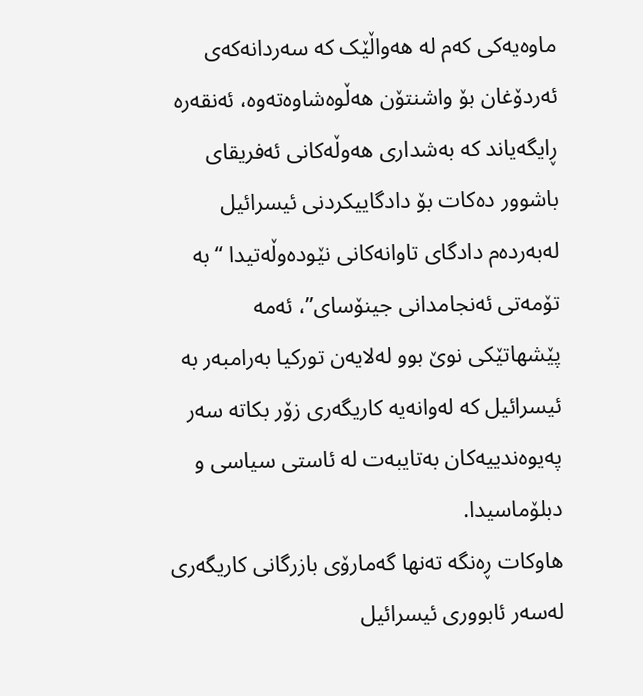ماوەیەکی کەم لە هەواڵێک کە سەردانەکەی ئەردۆغان بۆ واشنتۆن هەڵوەشاوەتەوە، ئەنقەرە ڕایگەیاند کە بەشداری هەوڵەکانی ئەفریقای باشوور دەکات بۆ دادگاییکردنی ئیسرائیل لەبەردەم دادگای تاوانەکانی نێودەوڵەتیدا “ بە تۆمەتی ئەنجامدانی جینۆسای”، ئەمە پێشهاتێکی نوێ بوو لەلایەن تورکیا بەرامبەر بە ئیسرائیل کە لەوانەیە کاریگەری زۆر بکاتە سەر پەیوەندییەکان بەتایبەت لە ئاستی سیاسی و دبلۆماسیدا.
هاوکات ڕەنگە تەنها گەمارۆی بازرگانی کاریگەری لەسەر ئابووری ئیسرائیل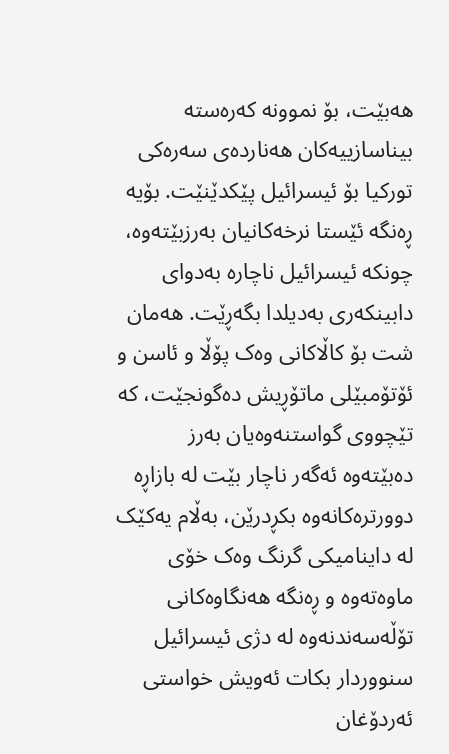هەبێت، بۆ نموونە کەرەستە بیناسازییەکان هەناردەی سەرەکی تورکیا بۆ ئیسرائیل پێکدێنێت. بۆیە ڕەنگە ئێستا نرخەکانیان بەرزبێتەوە، چونکە ئیسرائیل ناچارە بەدوای دابینکەری بەدیلدا بگەڕێت. هەمان شت بۆ کاڵاکانی وەک پۆڵا و ئاسن و ئۆتۆمبێلی ماتۆڕیش دەگونجێت، کە تێچووی گواستنەوەیان بەرز دەبێتەوە ئەگەر ناچار بێت لە بازاڕە دوورترەکانەوە بکڕدرێن، بەڵام یەکێک لە داینامیکی گرنگ وەک خۆی ماوەتەوە و ڕەنگە هەنگاوەکانی تۆڵەسەندنەوە لە دژی ئیسرائیل سنووردار بکات ئەویش خواستی ئەردۆغان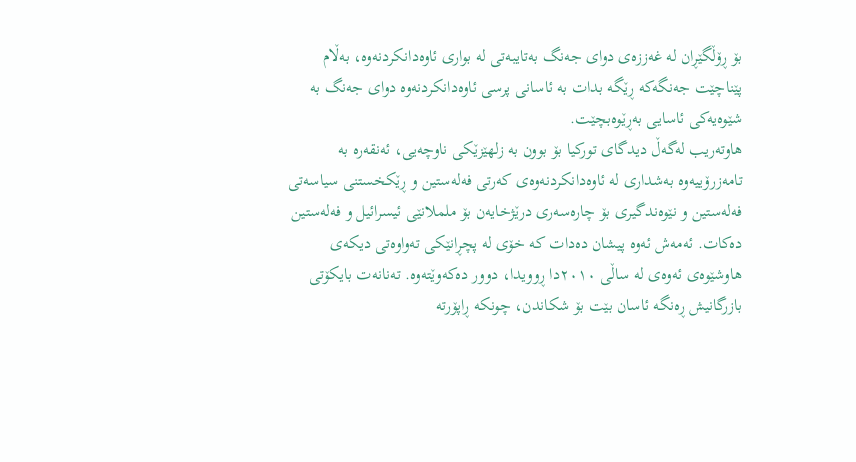بۆ ڕۆڵگێڕان لە غەززەی دوای جەنگ بەتایبەتی لە بواری ئاوەدانکردنەوە، بەڵام پێناچێت جەنگەکە ڕێگە بدات بە ئاسانی پرسی ئاوەدانکردنەوە دوای جەنگ بە شێوەیەکی ئاسایی بەڕێوەبچێت.
هاوتەریب لەگەڵ دیدگای تورکیا بۆ بوون بە زلهێزێکی ناوچەیی، ئەنقەرە بە تامەزرۆییەوە بەشداری لە ئاوەدانکردنەوەی کەرتی فەلەستین و ڕێکخستنی سیاسەتی فەلەستین و نێوەندگیری بۆ چارەسەری درێژخایەن بۆ ململانێی ئیسرائیل و فەلەستین دەکات. ئەمەش ئەوە پیشان دەدات کە خۆی لە پچڕانێکی تەواوەتی دیکەی هاوشێوەی ئەوەی لە ساڵی ٢٠١٠دا ڕوویدا، دوور دەکەوێتەوە. تەنانەت بایکۆتی بازرگانیش ڕەنگە ئاسان بێت بۆ شکاندن، چونکە ڕاپۆرتە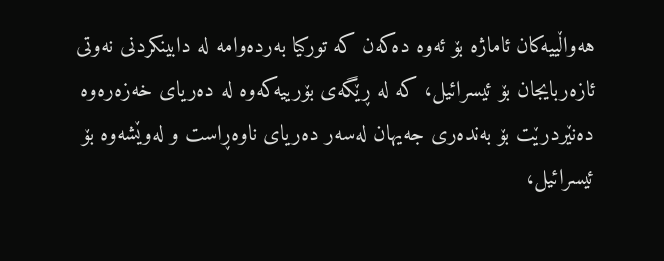هەواڵییەکان ئاماژە بۆ ئەوە دەکەن کە تورکیا بەردەوامە لە دابینکردنی نەوتی ئازەربایجان بۆ ئیسرائیل، کە لە ڕێگەی بۆرییەکەوە لە دەریای خەزەرەوە دەنێردرێت بۆ بەندەری جەیهان لەسەر دەریای ناوەڕاست و لەوێشەوە بۆ ئیسرائیل،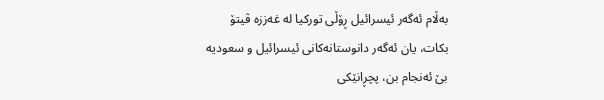بەڵام ئەگەر ئیسرائیل ڕۆڵی تورکیا لە غەززە ڤیتۆ بکات، یان ئەگەر دانوستانەکانی ئیسرائیل و سعودیە بێ ئەنجام بن، پچڕانێکی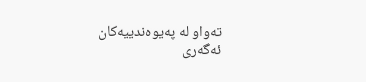تەواو لە پەیوەندییەکان ئەگەری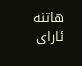هاتنە ئارای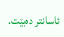ئاسانتر دەبێت.